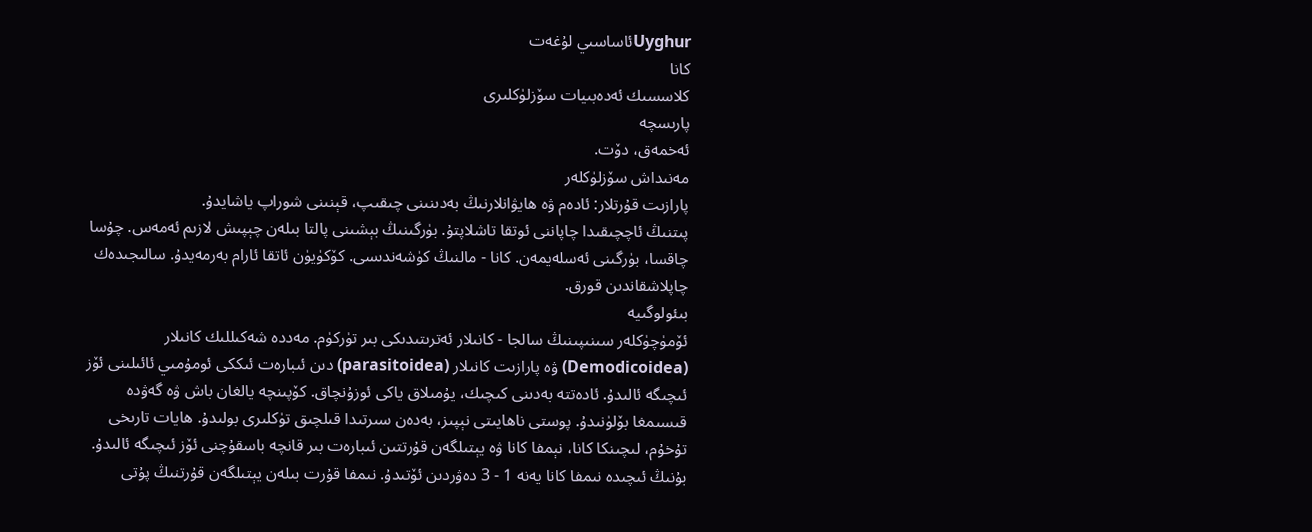Uyghurئاساسىي لۇغەت
كانا
كلاسسىك ئەدەبىيات سۆزلۈكلىرى
پارىسچە
ئەخمەق، دۆت.
مەنىداش سۆزلۈكلەر
پارازىت قۇرتلار: ئادەم ۋە ھايۋانلارنىڭ بەدىنىنى چىقىپ، قېنىنى شوراپ ياشايدۇ.
پىتنىڭ ئاچچىقىدا چاپاننى ئوتقا تاشلاپتۇ. بۈرگىنىڭ بېشىنى پالتا بىلەن چېپىش لازىم ئەمەس. چۇسا چاقسا، بۈرگىنى ئەسلەيمەن. كانا - مالنىڭ كۈشەندىسى. كۆكۈيۈن ئاتقا ئارام بەرمەيدۇ. سالىجىدەك چاپلاشقاندىن قورق.
بىئولوگىيە
ئۆمۈچۈكلەر سىنىپىنىڭ سالجا - كانىلار ئەترىتىدىكى بىر تۈركۈم. مەددە شەكىللىك كانىلار (Demodicoidea) ۋە پارازىت كانىلار (parasitoidea) دىن ئىبارەت ئىككى ئومۇمىي ئائىلىنى ئۆز ئىچىگە ئالىدۇ. ئادەتتە بەدىنى كىچىك، يۇمىلاق ياكى ئوزۇنچاق. كۆپىنچە يالغان باش ۋە گەۋدە قىسىمغا بۆلۈنىدۇ. پوستى ناھايىتى نېپىز، بەدەن سىرتىدا قىلچىق تۈكلىرى بولىدۇ. ھايات تارىخى تۇخۇم، لىچىنكا كانا، نېمفا كانا ۋە يېتىلگەن قۇرتتىن ئىبارەت بىر قانچە باسقۇچنى ئۆز ئىچىگە ئالىدۇ. بۇنىڭ ئىچىدە نىمفا كانا يەنە 1 - 3 دەۋردىن ئۆتىدۇ. نىمفا قۇرت بىلەن يېتىلگەن قۇرتنىڭ پۇتى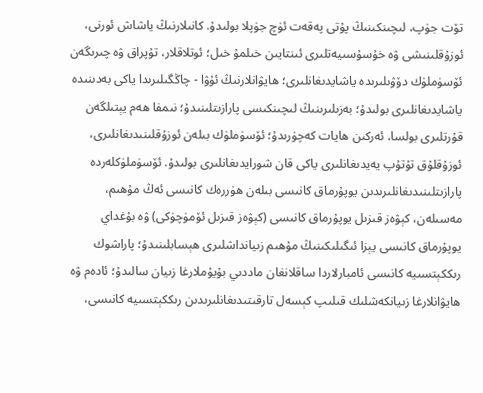تۆت جۈپ، لىچىنكىنىڭ پۇتى پەقەت ئۈچ جۈپلا بولىدۇ. كانىلارنىڭ ياشاش ئورنى، ئوزۇقلىنىشى ۋە خۇسۇسىيەتلىرى ئىنتايىن خىلمۇ خىل؛ ئوتلاقلار، تۇپراق ۋە چىرىگەن ئۆسۈملۈك دۆۋىلىرىدە ياشايدىغانلىرى؛ ھايۋانلارنىڭ ئۇۋا - چاڭگىلىرىدا ياكى بەدىنىدە ياشايدىغانلىرى بولىدۇ؛ بەزىلىرىنىڭ لىچىنكىسى پارازىتلىنىدۇ؛ نىمفا ھەم يېتىلگەن قۇرتلىرى بولسا، ئەركىن ھايات كەچۈرىدۇ؛ ئۆسۈملۈك بىلەن ئوزۇقلىنىدىغانلىرى، ئوزۇقلۇق تۇتۇپ يەيدىغانلىرى ياكى قان شورايدىغانلىرى بولىدۇ. ئۆسۈملۈكلەردە پارازىتلىنىدىغانلىرىدىن يوپۇرماق كانىسى بىلەن ھۈررەك كانىسى ئەڭ مۇھىم، مەسىلەن، كېۋەز قىزىل يوپۇرماق كانىسى (كېۋەز قىزىل ئۆمۈچۈكى) ۋە بۇغداي يوپۇرماق كانىسى يېزا ئىگىلىكىنىڭ مۇھىم زىيانداشلىرى ھېسابلىنىدۇ؛ پاراشوك رىككېتسىيە كانىسى ئامبارلاردا ساقلانغان ماددىي بۇيۇملارغا زىيان سالىدۇ؛ ئادەم ۋە ھايۋانلارغا زىيانكەشلىك قىلىپ كېسەل تارقىتىدىغانلىرىدىن رىككېتسىيە كانىسى،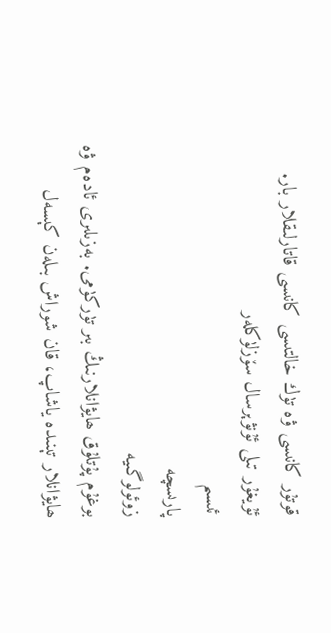قوتۇر كانىسى ۋە تۈك خالتىسى كانىسى قاتارلىقلار بار.
ئۇيغۇر تىلى ئۇنۋېرسال سۆزلۈكلەر
ئىسىم
پارىسچە
زوئولوگىيە
بوغۇم پۇتلۇق ھايۋانلارنىڭ بىر تۈركۈمى. بەزىلىرى ئادەم ۋە ھايۋانلار تېنىدە ياشاپ، قان شوراش بىلەن كېسەل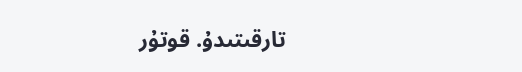تارقىتىدۇ. قوتۇر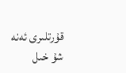قۇرتلىرى ئەنە شۇ خىل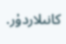كانىلاردۇر.